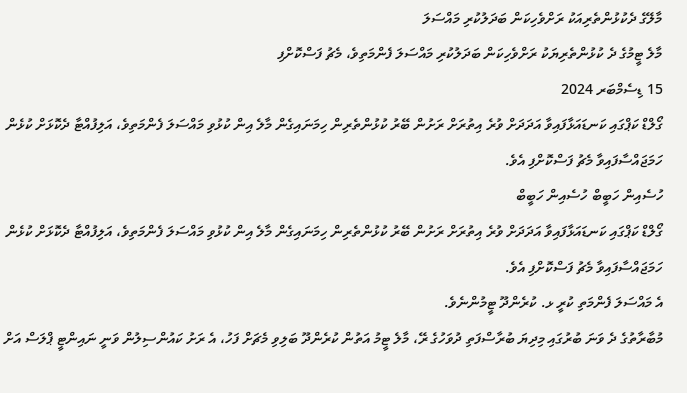މާލޭގެ ދެކުޅުންތެރިއަކު ރަށްވެހިކަން ބަދަލުކުރި މައްސަލަ
މާލެ ޓީމުގެ ދެ ކުޅުންތެރިޔަކު ރަށްވެހިކަން ބަދަލުކުރި މައްސަލަ ފެންމަތިވެ، މެޗު ފަސްކޮށްފި
15 ޑިސެމްބަރ 2024
ގޯލްޑް ކަޕްގައި ކަނޑައަޅާފައިވާ އަދަދަށް ވުރެ އިތުރަށް ރަށުން ބޭރު ކުޅުންތެރިން ހިމަނައިގެން މާލެ އިން ކުޅުވި މައްސަލަ ފެންމަތިވެ، އަލިފުއްޓާ ދެކޮޅަށް ކުޅެން ހަމަޖައްސާފައިވާ މެޗު ފަސްކޮށްފި އެވެ.
ހުސެއިން ހަބީބް ހުސެއިން ހަބީބް
ގޯލްޑް ކަޕްގައި ކަނޑައަޅާފައިވާ އަދަދަށް ވުރެ އިތުރަށް ރަށުން ބޭރު ކުޅުންތެރިން ހިމަނައިގެން މާލެ އިން ކުޅުވި މައްސަލަ ފެންމަތިވެ، އަލިފުއްޓާ ދެކޮޅަށް ކުޅެން ހަމަޖައްސާފައިވާ މެޗު ފަސްކޮށްފި އެވެ.
އެ މައްސަލަ ފެންމަތި ކުރީ ޅ. ކުރެންދޫ ޓީމުންނެވެ.
މުބާރާތުގެ ދެ ވަނަ ބުރުގައި މިދިޔަ ބުރާސްފަތި ދުވަހުގެ ރޭ، މާލެ ޓީމު އަތުން ކުރެންދޫ ބަލިވި މެޗަށް ފަހު، އެ ރަށު ކައުންސިލުން ވަނީ ނައިންޓީ ޕްލަސް އަށް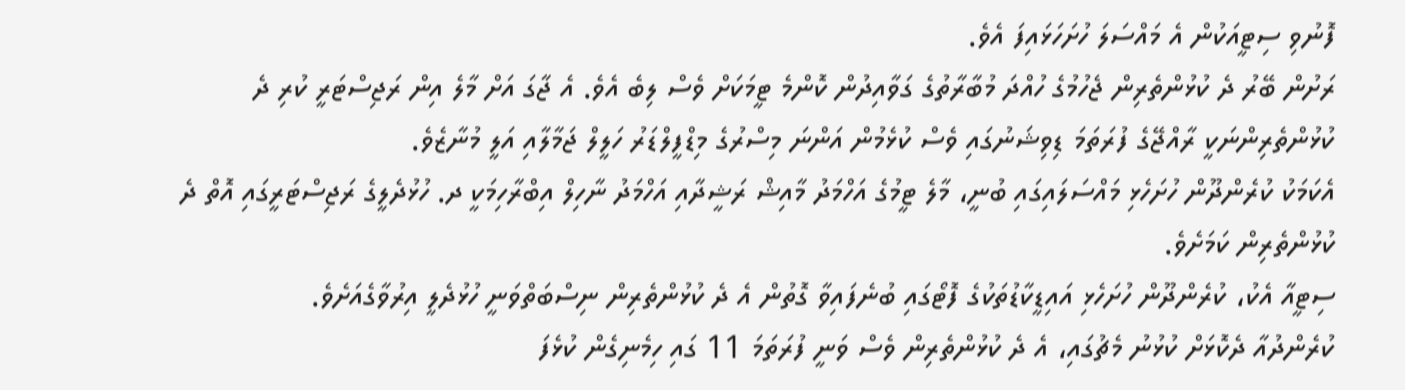ފޮނުވި ސިޓީއަކުން އެ މައްސަލަ ހުށަހަޅައިފަ އެވެ.
ރަށުން ބޭރު ދެ ކުޅުންތެރިން ޖެހުމުގެ ހުއްދަ މުބާރާތުގެ ގަވާއިދުން ކޮންމެ ޓީމަކަށް ވެސް ލިބެ އެވެ. އެ ޖާގަ އަށް މާލެ އިން ރަޖިސްޓަރީ ކުރި ދެ ކުޅުންތެރިންނަކީ ރާއްޖޭގެ ފުރަތަމަ ޑިވިޝަނުގައި ވެސް ކުޅެމުން އަންނަ މިސްރުގެ މިޑްފީލްޑަރު ހަލީލް ޖަމާލާއި އަލީ މުނާޒެވެ.
އެކަމަކު ކުރެންދޫން ހުށަހެޅި މައްސަލައިގައި ބުނީ، މާލެ ޓީމުގެ އަހްމަދު މާއިޝް ރަޝީދާއި އަހްމަދު ނާހިލް އިބްރާހިމަކީ ދ. ހުޅުދެލީގެ ރަޖިސްޓަރީގައި އޮތް ދެ ކުޅުންތެރިން ކަމަށެވެ.
ސިޓީއާ އެކު، ކުރެންދޫން ހުށަހެޅި އައިޑީކާޑުތަކުގެ ފޮޓޯގައި ބުނެފައިވާ ގޮތުން އެ ދެ ކުޅުންތެރިން ނިސްބަތްވަނީ ހުޅުދެލީ އިރުވާގެއަށެވެ.
ކުރެންދުއާ ދެކޮޅަށް ކުޅުނު މެޗުގައި، އެ ދެ ކުޅުންތެރިން ވެސް ވަނީ ފުރަތަމަ 11 ގައި ހިމެނިގެން ކުޅެފަ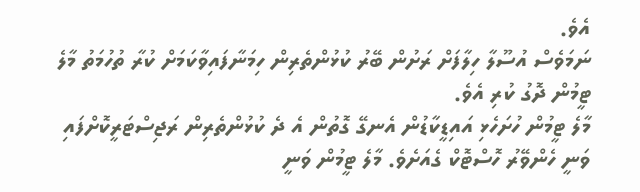އެވެ.
ނަމަވެސް އުސޫލާ ހިލާފަށް ރަށުން ބޭރު ކުޅުންތެރިން ހިމަނާފައިވާކަމަށް ކުރާ ތުހުމަތު މާލެ ޓީމުން ދޮގު ކުރި އެވެ.
މާލެ ޓީމުން ހުށަހެޅި އައިޑީކާޑުން އެނގޭ ގޮތުން އެ ދެ ކުޅުންތެރިން ރަޖިސްޓަރީކޮށްފައި ވަނީ ހެންވޭރު ހޮސްޓޮކް ގެއަށެވެ. މާލެ ޓީމުން ވަނީ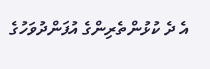އެ ދެ ކުޅުންތެރިންގެ އުފަންދުވަހުގެ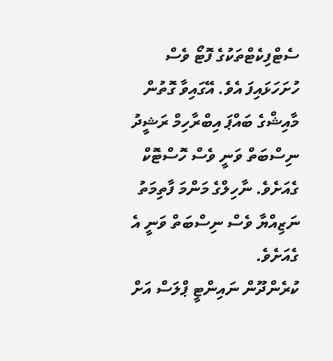ސެޓްފިކެޓްތަކުގެ ފޮޓޯ ވެސް ހުށަހަޅައިފަ އެވެ. އޭގައިވާ ގޮތުން މާއިޝްގެ ބައްޕަ އިބްރާހިމް ރަޝީދު ނިސްބަތް ވަނީ ވެސް ހޮސްޓޮކް ގެއަށެވެ. ނާހިލްގެ މަންމަ ފާތިމަތު ނަޒިއްޔާ ވެސް ނިސްބަތް ވަނީ އެ ގެއަށެވެ.
ކުރެންދޫން ނައިންޓީ ޕްލަސް އަށް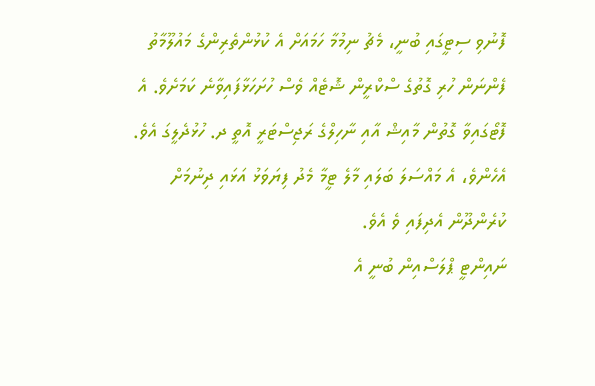ފޮނުވި ސިޓީގައި ބުނީ، މެޗު ނިމުމާ ހަމައަށް އެ ކުޅުންތެރިންގެ މައުލޫމާތު ފެންނަން ހުރި ގޮތުގެ ސްކްރީން ޝޮޓެއް ވެސް ހުށަހަޅާފައިވާނެ ކަމަށެވެ. އެ ފޮޓޯގައިވާ ގޮތުން މާއިޝް އާއި ނާހިލްގެ ރަޖިސްޓަރީ އޮތީ ދ. ހުޅުދެލީގަ އެވެ. އެހެންވެ، އެ މައްސަލަ ބަލައި މާލެ ޓީމާ މެދު ފިޔަވަޅު އަޅައި ދިނުމަށް ކުރެންދޫން އެދިފައި ވެ އެވެ.
ނައިންޓީ ޕްލަސްއިން ބުނީ އެ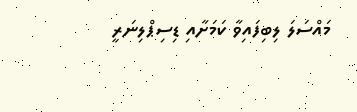މައްސަލަ ލިބިފައިވާ ކަމަށާއި ޑިސިޕްލިނަރީ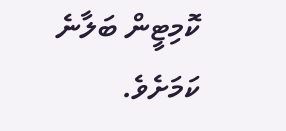ކޮމިޓީން ބަލާނެ ކަމަށެވެ.